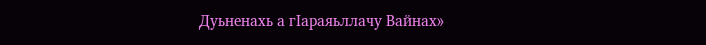Дуьненахь а гIараяьллачу Вайнах»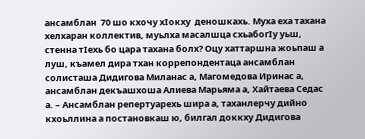ансамблан  70 шо кхочу хIокху  деношкахь. Муха еха тахана хелхаран коллектив, муьлха масалшца схьабогIу уьш, стенна тIехь бо цара тахана болх? Оцу хаттаршна жоьпаш а луш, къамел дира тхан коррепондентаца ансамблан солисташа Дидигова Миланас а, Магомедова Иринас а, ансамблан декъашхоша Алиева Марьяма а, Хайтаева Седас а. – Ансамблан репертуарехь шира а, таханлерчу дийно кхоьллина а постановкаш ю, билгал доккху Дидигова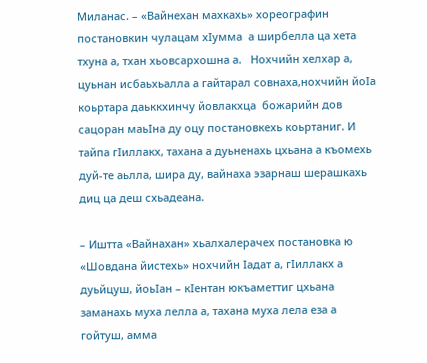Миланас. – «Вайнехан махкахь» хореографин постановкин чулацам хIумма  а ширбелла ца хета тхуна а, тхан хьовсархошна а.   Нохчийн хелхар а, цуьнан исбаьхьалла а гайтарал совнаха,нохчийн йоIа коьртара даьккхинчу йовлакхца  божарийн дов сацоран маьIна ду оцу постановкехь коьртаниг. И тайпа гIиллакх, тахана а дуьненахь цхьана а къомехь дуй-те аьлла, шира ду, вайнаха эзарнаш шерашкахь диц ца деш схьадеана.

– Иштта «Вайнахан» хьалхалерачех постановка ю «Шовдана йистехь» нохчийн Iадат а, гIиллакх а дуьйцуш, йоьIан – кIентан юкъаметтиг цхьана заманахь муха лелла а, тахана муха лела еза а гойтуш, амма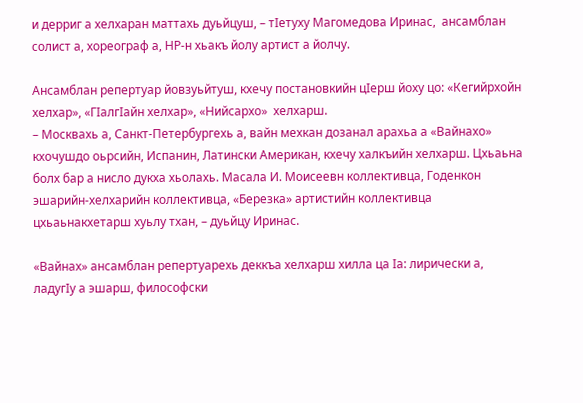и дерриг а хелхаран маттахь дуьйцуш, – тIетуху Магомедова Иринас,  ансамблан  солист а, хореограф а, НР-н хьакъ йолу артист а йолчу.

Ансамблан репертуар йовзуьйтуш, кхечу постановкийн цIерш йоху цо: «Кегийрхойн хелхар», «ГIалгIайн хелхар», «Нийсархо»  хелхарш.
– Москвахь а, Санкт-Петербургехь а, вайн мехкан дозанал арахьа а «Вайнахо» кхочушдо оьрсийн, Испанин, Латински Американ, кхечу халкъийн хелхарш. Цхьаьна болх бар а нисло дукха хьолахь. Масала И. Моисеевн коллективца, Годенкон эшарийн-хелхарийн коллективца, «Березка» артистийн коллективца цхьаьнакхетарш хуьлу тхан, – дуьйцу Иринас.

«Вайнах» ансамблан репертуарехь деккъа хелхарш хилла ца Iа: лирически а, ладугIу а эшарш, философски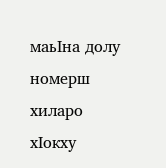маьIна долу номерш хиларо хIокху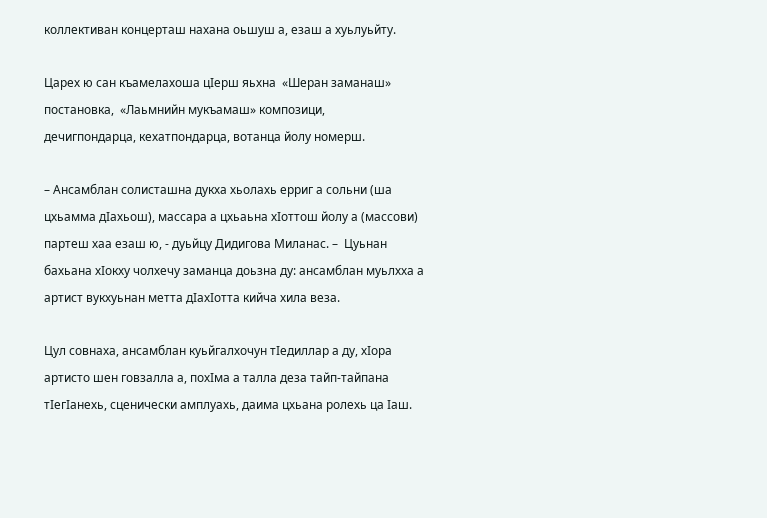коллективан концерташ нахана оьшуш а, езаш а хуьлуьйту.

Царех ю сан къамелахоша цIерш яьхна  «Шеран заманаш» постановка,  «Лаьмнийн мукъамаш» композици,   дечигпондарца, кехатпондарца, вотанца йолу номерш.

– Ансамблан солисташна дукха хьолахь ерриг а сольни (ша цхьамма дIахьош), массара а цхьаьна хIоттош йолу а (массови) партеш хаа езаш ю, - дуьйцу Дидигова Миланас. –  Цуьнан бахьана хIокху чолхечу заманца доьзна ду: ансамблан муьлхха а артист вукхуьнан метта дIахIотта кийча хила веза.

Цул совнаха, ансамблан куьйгалхочун тIедиллар а ду, хIора артисто шен говзалла а, похIма а талла деза тайп-тайпана тIегIанехь, сценически амплуахь, даима цхьана ролехь ца Iаш.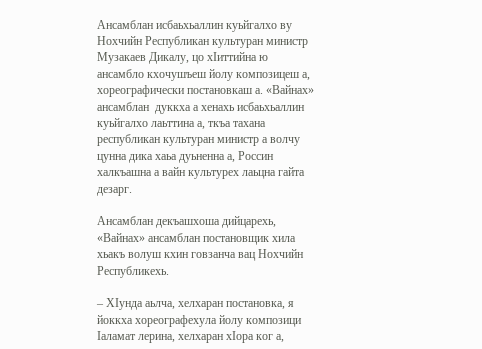Ансамблан исбаьхьаллин куьйгалхо ву Нохчийн Республикан культуран министр Музакаев Дикалу, цо хІиттийна ю ансамбло кхочушъеш йолу композицеш а, хореографически постановкаш а. «Вайнах» ансамблан  дуккха а хенахь исбаьхьаллин куьйгалхо лаьттина а, ткъа тахана республикан культуран министр а волчу цунна дика хаьа дуьненна а, Россин халкъашна а вайн культурех лаьцна гайта дезарг.

Ансамблан декъашхоша дийцарехь, «Вайнах» ансамблан постановщик хила хьакъ волуш кхин говзанча вац Нохчийн Республикехь.

– ХIунда аьлча, хелхаран постановка, я йоккха хореографехула йолу композици Iаламат лерина, хелхаран хIора ког а,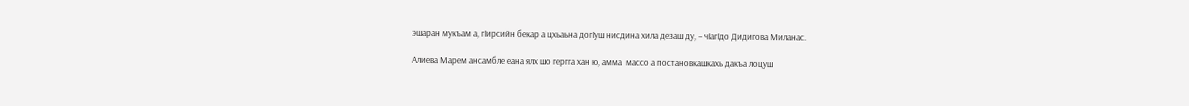эшаран мукъам а, гIирсийн бекар а цхьаьна догIуш нисдина хила дезаш ду, – чIагIдо Дидигова Миланас.

Алиева Марем ансамбле еана ялх шо гергга хан ю, амма  массо а постановкашкахь дакъа лоцуш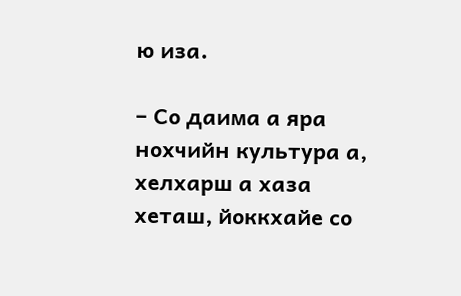ю иза.

– Со даима а яра нохчийн культура а, хелхарш а хаза хеташ, йоккхайе со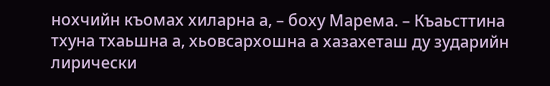нохчийн къомах хиларна а, – боху Марема. – Къаьсттина тхуна тхаьшна а, хьовсархошна а хазахеташ ду зударийн лирически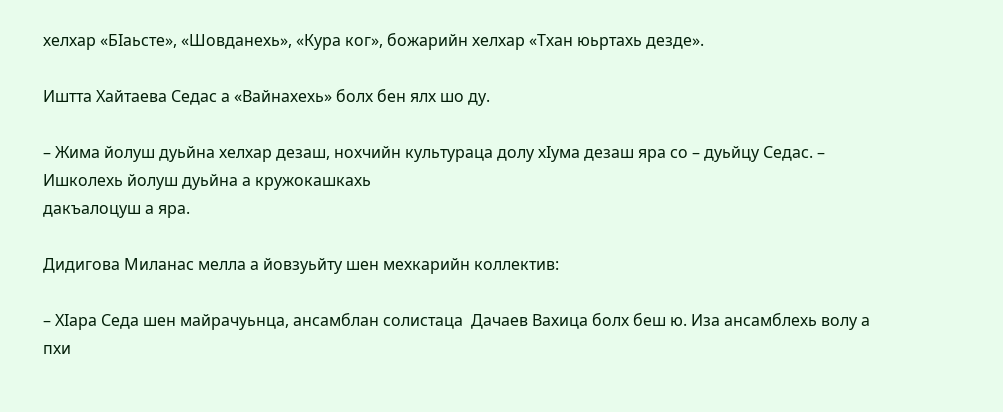хелхар «БIаьсте», «Шовданехь», «Кура ког», божарийн хелхар «Тхан юьртахь дезде».

Иштта Хайтаева Седас а «Вайнахехь» болх бен ялх шо ду.

– Жима йолуш дуьйна хелхар дезаш, нохчийн культураца долу хIума дезаш яра со – дуьйцу Седас. – Ишколехь йолуш дуьйна а кружокашкахь
дакъалоцуш а яра.

Дидигова Миланас мелла а йовзуьйту шен мехкарийн коллектив:

– ХIара Седа шен майрачуьнца, ансамблан солистаца  Дачаев Вахица болх беш ю. Иза ансамблехь волу а пхи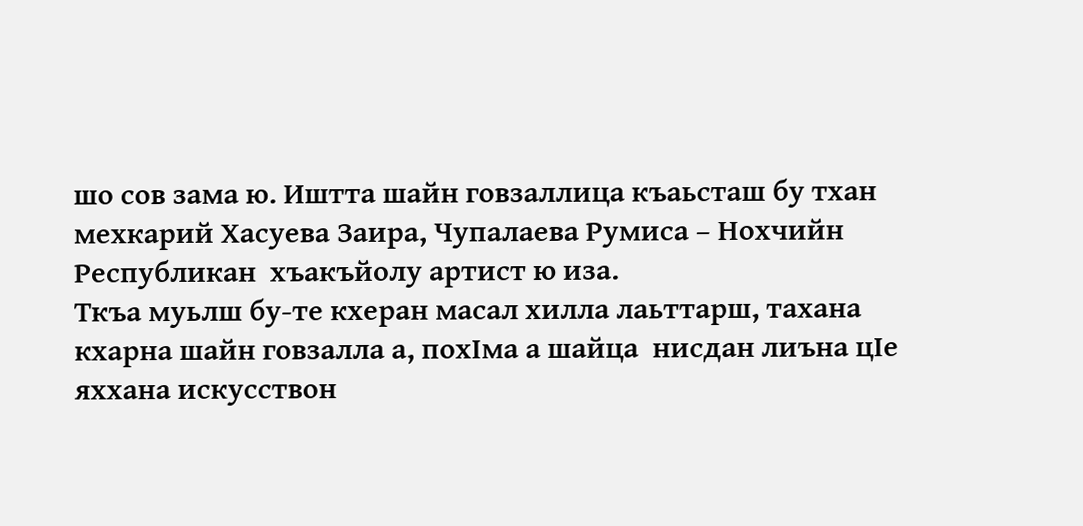шо сов зама ю. Иштта шайн говзаллица къаьсташ бу тхан мехкарий Хасуева Заира, Чупалаева Румиса – Нохчийн Республикан  хъакъйолу артист ю иза.
Ткъа муьлш бу-те кхеран масал хилла лаьттарш, тахана кхарна шайн говзалла а, похIма а шайца  нисдан лиъна цIе яххана искусствон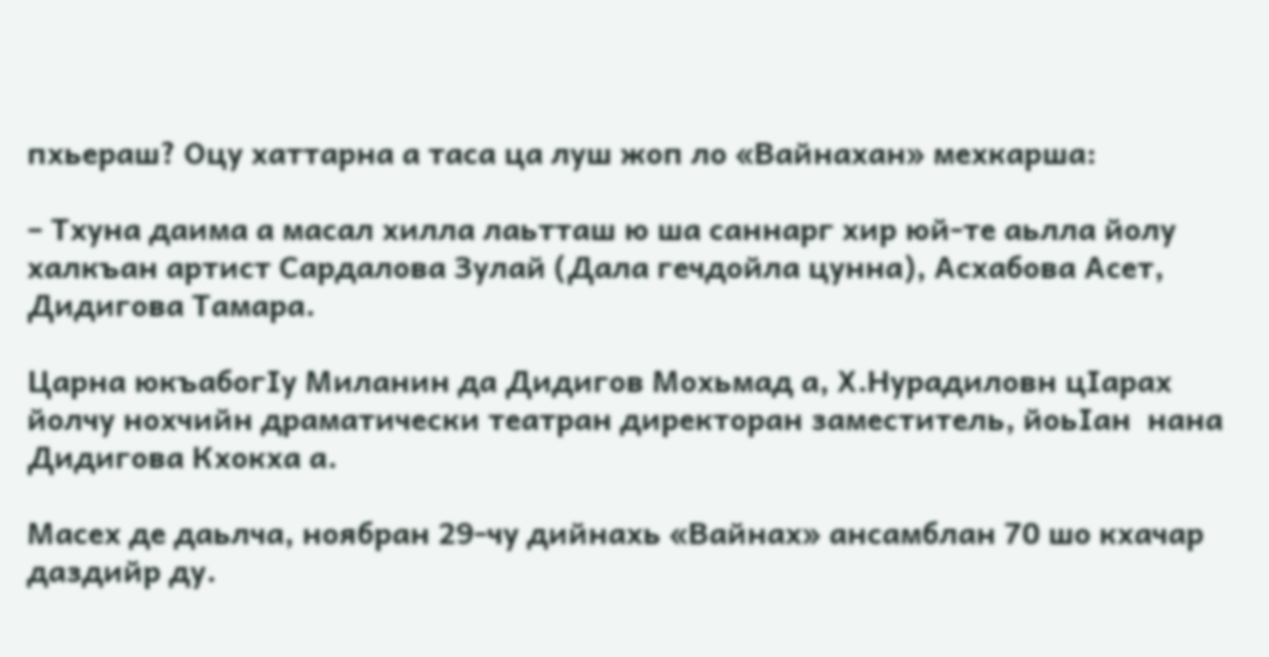пхьераш? Оцу хаттарна а таса ца луш жоп ло «Вайнахан» мехкарша:

– Тхуна даима а масал хилла лаьтташ ю ша саннарг хир юй-те аьлла йолу халкъан артист Сардалова Зулай (Дала гечдойла цунна), Асхабова Асет, Дидигова Тамара.

Царна юкъабогIу Миланин да Дидигов Мохьмад а, Х.Нурадиловн цIарах йолчу нохчийн драматически театран директоран заместитель, йоьIан  нана Дидигова Кхокха а.

Масех де даьлча, ноябран 29-чу дийнахь «Вайнах» ансамблан 70 шо кхачар даздийр ду.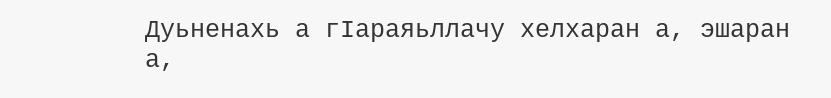Дуьненахь а гIараяьллачу хелхаран а, эшаран а,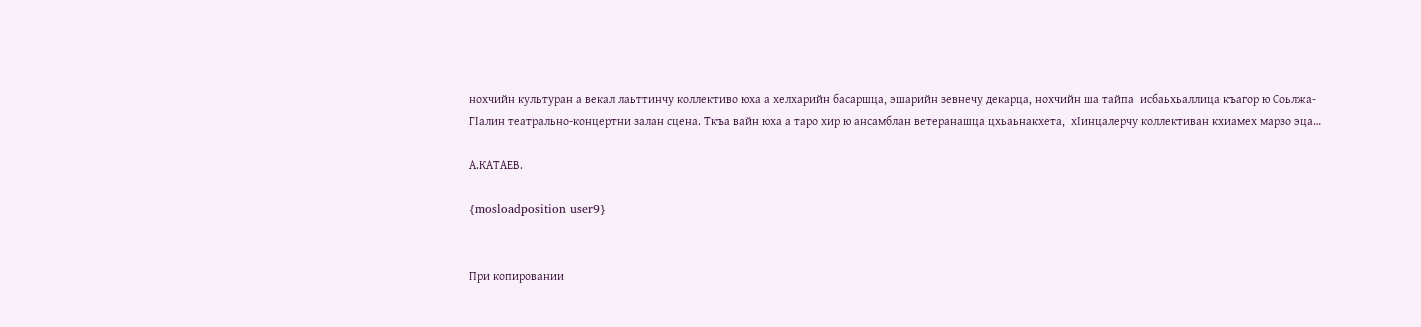нохчийн культуран а векал лаьттинчу коллективо юха а хелхарийн басаршца, эшарийн зевнечу декарца, нохчийн ша тайпа  исбаьхьаллица къагор ю Соьлжа-ГIалин театрально-концертни залан сцена. Ткъа вайн юха а таро хир ю ансамблан ветеранашца цхьаьнакхета,  хIинцалерчу коллективан кхиамех марзо эца…

А.КАТАЕВ.

{mosloadposition user9}


При копировании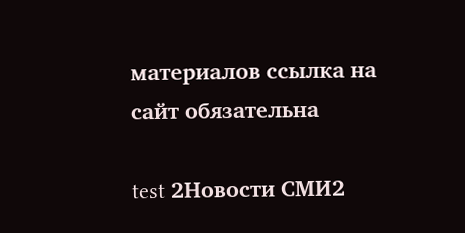материалов ссылка на сайт обязательна

test 2Новости СМИ2